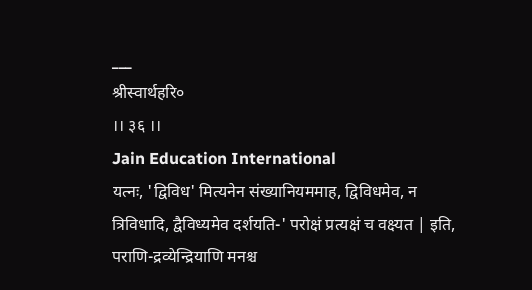___
श्रीस्वार्थहरि०
।। ३६ ।।
Jain Education International
यत्नः, 'द्विविध' मित्यनेन संख्यानियममाह, द्विविधमेव, न त्रिविधादि, द्वैविध्यमेव दर्शयति-' परोक्षं प्रत्यक्षं च वक्ष्यत | इति, पराणि-द्रव्येन्द्रियाणि मनश्च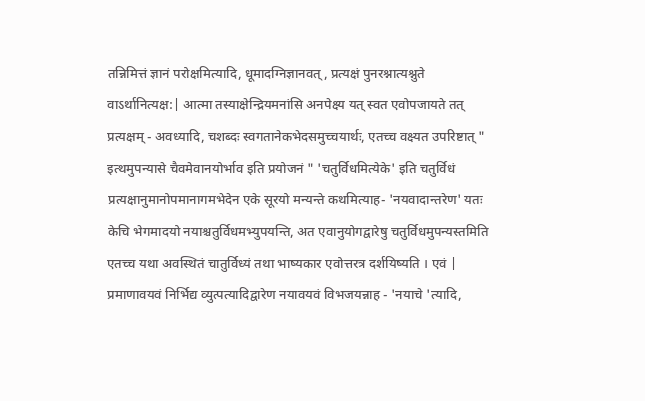तन्निमित्तं ज्ञानं परोक्षमित्यादि, धूमादग्निज्ञानवत्, प्रत्यक्षं पुनरश्नात्यश्नुते वाऽर्थानित्यक्ष:| आत्मा तस्याक्षेन्द्रियमनांसि अनपेक्ष्य यत् स्वत एवोपजायते तत् प्रत्यक्षम् - अवध्यादि, चशब्दः स्वगतानेकभेदसमुच्चयार्थः, एतच्च वक्ष्यत उपरिष्टात् " इत्थमुपन्यासे चैवमेवानयोर्भाव इति प्रयोजनं " 'चतुर्विधमित्येके' इति चतुर्विधं प्रत्यक्षानुमानोपमानागमभेदेन एके सूरयो मन्यन्ते कथमित्याह- 'नयवादान्तरेण' यतः केचि भेगमादयो नयाश्चतुर्विधमभ्युपयन्ति, अत एवानुयोगद्वारेषु चतुर्विधमुपन्यस्तमिति एतच्च यथा अवस्थितं चातुर्विध्यं तथा भाष्यकार एवोत्तरत्र दर्शयिष्यति । एवं | प्रमाणावयवं निर्भिद्य व्युत्पत्यादिद्वारेण नयावयवं विभजयन्नाह - 'नयाचे 'त्यादि,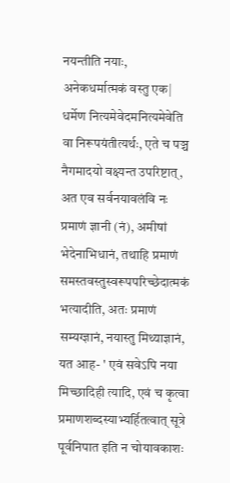नयन्तीति नयाः, अनेकधर्मात्मकं वस्तु एक| धर्मेण नित्यमेवेदमनित्यमेवेति वा निरूपयंतीत्यर्थः, एते च पञ्च नैगमादयो वक्ष्यन्त उपरिष्टात्, अत एव सर्वनयावलंवि नः प्रमाणं ज्ञानी (नं), अमीषां भेदेनाभिधानं, तथाहि प्रमाणं समस्तवस्तुस्वरूपपरिच्छेदात्मकं भत्यादीति, अतः प्रमाणं सम्यग्ज्ञानं, नयास्तु मिथ्याज्ञानं, यत आह- ' एवं सवेऽपि नया मिच्छादिही त्यादि, एवं च कृत्वा प्रमाणशब्दस्याभ्यर्हितत्वात् सूत्रे पूर्वनिपात इति न चोयावकाशः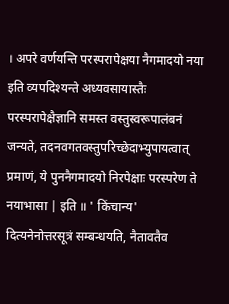। अपरे वर्णयन्ति परस्परापेक्षया नैगमादयो नया इति व्यपदिश्यन्ते अध्यवसायास्तैः परस्परापेक्षैज्ञानि समस्त वस्तुस्वरूपालंबनं जन्यते, तदनवगतवस्तुपरिच्छेदाभ्युपायत्वात् प्रमाणं, ये पुननैगमादयो निरपेक्षाः परस्परेण ते नयाभासा | इति ॥ ' किंचान्य' दित्यनेनोत्तरसूत्रं सम्बन्धयति, नैतावतैव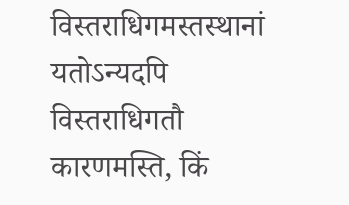विस्तराधिगमस्तस्थानां यतोऽन्यदपि विस्तराधिगतौ कारणमस्ति, किं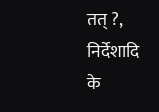तत् ?, निर्देशादि के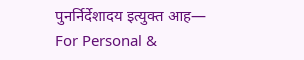पुनर्निर्देशादय इत्युक्त आह—
For Personal &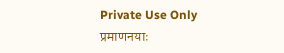Private Use Only
प्रमाणनयाः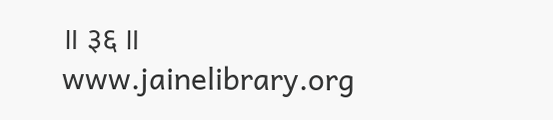॥ ३६ ॥
www.jainelibrary.org